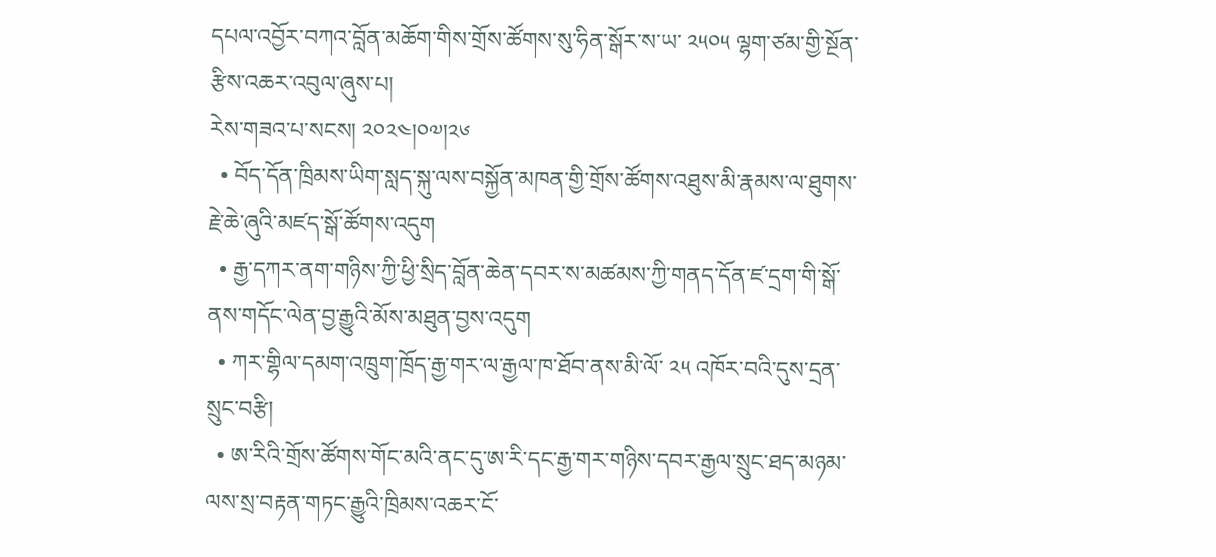དཔལ་འབྱོར་བཀའ་བློན་མཆོག་གིས་གྲོས་ཚོགས་སུ་ཧིན་སྒོར་ས་ཡ་ ༢༥༠༥ ལྷག་ཙམ་གྱི་སྔོན་རྩིས་འཆར་འབུལ་ཞུས་པ།
རེས་གཟའ་པ་སངས། ༢༠༢༤།༠༧།༢༦
  • བོད་དོན་ཁྲིམས་ཡིག་སླད་སྐུ་ལས་བསྐྱོན་མཁན་གྱི་གྲོས་ཚོགས་འཐུས་མི་རྣམས་ལ་ཐུགས་རྗེ་ཆེ་ཞུའི་མཛད་སྒོ་ཚོགས་འདུག
  • རྒྱ་དཀར་ནག་གཉིས་ཀྱི་ཕྱི་སྲིད་བློན་ཆེན་དབར་ས་མཚམས་ཀྱི་གནད་དོན་ཛ་དྲག་གི་སྒོ་ནས་གདོང་ལེན་བྱ་རྒྱུའི་མོས་མཐུན་བྱས་འདུག
  • ཀར་གྷིལ་དམག་འཁྲུག་ཁྲོད་རྒྱ་གར་ལ་རྒྱལ་ཁ་ཐོབ་ནས་མི་ལོ་ ༢༥ འཁོར་བའི་དུས་དྲན་སྲུང་བརྩི།
  • ཨ་རིའི་གྲོས་ཚོགས་གོང་མའི་ནང་དུ་ཨ་རི་དང་རྒྱ་གར་གཉིས་དབར་རྒྱལ་སྲུང་ཐད་མཉམ་ལས་སྲ་བརྟན་གཏང་རྒྱུའི་ཁྲིམས་འཆར་ངོ་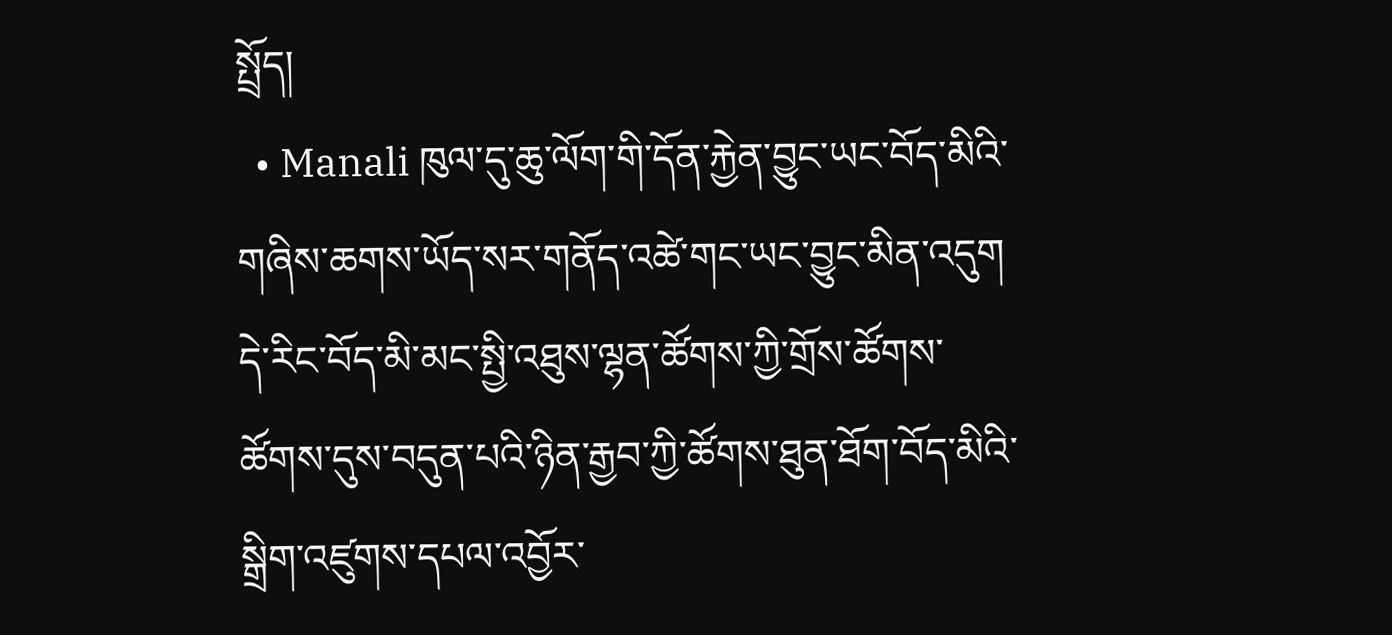སྤྲོད།
  • Manali ཁུལ་དུ་ཆུ་ལོག་གི་དོན་རྐྱེན་བྱུང་ཡང་བོད་མིའི་གཞིས་ཆགས་ཡོད་སར་གནོད་འཚེ་གང་ཡང་བྱུང་མིན་འདུག
དེ་རིང་བོད་མི་མང་སྤྱི་འཐུས་ལྷན་ཚོགས་ཀྱི་གྲོས་ཚོགས་ཚོགས་དུས་བདུན་པའི་ཉིན་རྒྱབ་ཀྱི་ཚོགས་ཐུན་ཐོག་བོད་མིའི་སྒྲིག་འཛུགས་དཔལ་འབྱོར་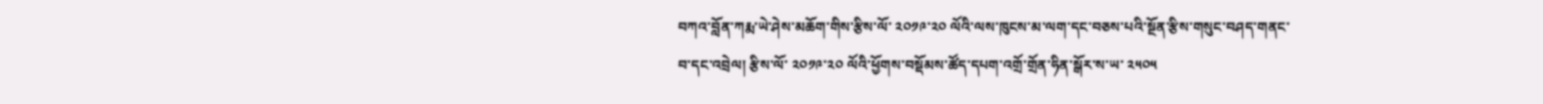བཀའ་བློན་ཀརྨ་ཡེ་ཤེས་མཆོག་གིས་རྩིས་ལོ་ ༢༠༡༩་༢༠ ལོའི་ལས་ཁུངས་མ་ལག་དང་བཅས་པའི་སྔོན་རྩིས་གསུང་བཤད་གནང་བ་དང་འབྲེལ། རྩིས་ལོ་ ༢༠༡༩་༢༠ ལོའི་ཕྱོགས་བསྡོམས་ཚོད་དཔག་འགྲོ་གྲོན་ཧིན་སྒོར་ས་ཡ་ ༢༥༠༥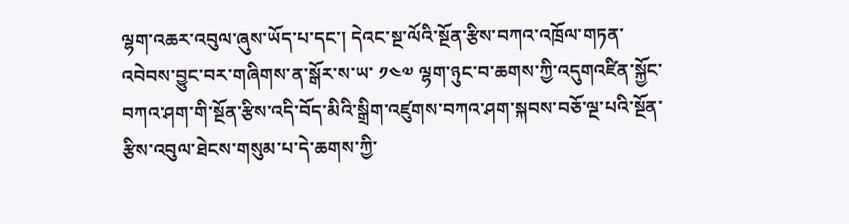ལྷག་འཆར་འབུལ་ཞུས་ཡོད་པ་དང་། དེའང་སྔ་ལོའི་སྔོན་རྩིས་བཀའ་འཁྲོལ་གཏན་འབེབས་བྱུང་བར་གཞིགས་ན་སྒོར་ས་ཡ་ ༡༤༧ ལྷག་ཉུང་བ་ཆགས་ཀྱི་འདུགའཛིན་སྐྱོང་བཀའ་ཤག་གི་སྔོན་རྩིས་འདི་བོད་མིའི་སྒྲིག་འཛུགས་བཀའ་ཤག་སྐབས་བཅོ་ལྔ་པའི་སྔོན་རྩིས་འབུལ་ཐེངས་གསུམ་པ་དེ་ཆགས་ཀྱི་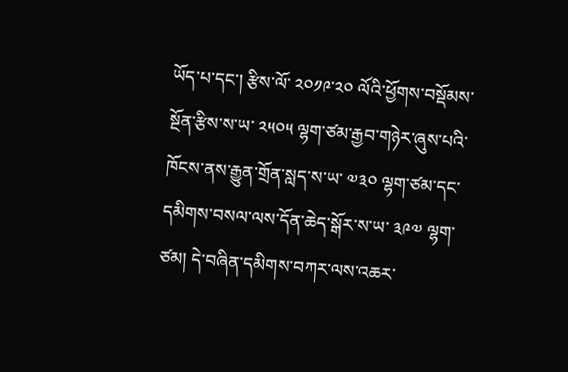ཡོད་པ་དང་། རྩིས་ལོ་ ༢༠༡༩་༢༠ ལོའི་ཕྱོགས་བསྡོམས་སྔོན་རྩིས་ས་ཡ་ ༢༥༠༥ ལྷག་ཙམ་རྒྱབ་གཉེར་ཞུས་པའི་ཁོངས་ནས་རྒྱུན་གྲོན་སླད་ས་ཡ་ ༧༣༠ ལྷག་ཙམ་དང་དམིགས་བསལ་ལས་དོན་ཆེད་སྒོར་ས་ཡ་ ༣༩༧ ལྷག་ཙམ། དེ་བཞིན་དམིགས་བཀར་ལས་འཆར་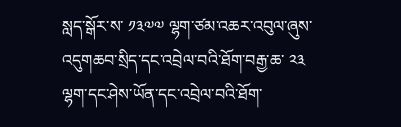སླད་སྒོར་ས་ ༡༣༧༧ ལྷག་ཙམ་འཆར་འབུལ་ཞུས་འདུགཆབ་སྲིད་དང་འབྲེལ་བའི་ཐོག་བརྒྱ་ཆ་ ༢༣ ལྷག་དང་ཤེས་ཡོན་དང་འབྲེལ་བའི་ཐོག་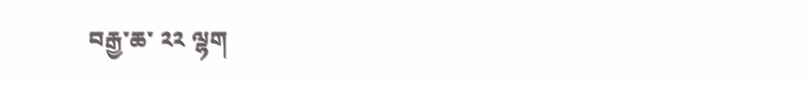བརྒྱ་ཆ་ ༢༢ ལྷག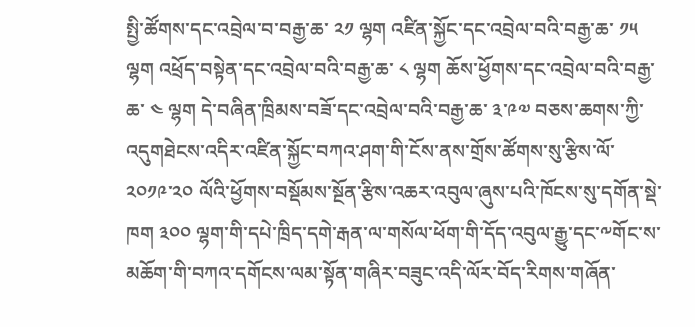སྤྱི་ཚོགས་དང་འབྲེལ་བ་བརྒྱ་ཆ་ ༢༡ ལྷག འཛིན་སྐྱོང་དང་འབྲེལ་བའི་བརྒྱ་ཆ་ ༡༥ ལྷག འཕྲོད་བསྟེན་དང་འབྲེལ་བའི་བརྒྱ་ཆ་ ༨ ལྷག ཆོས་ཕྱོགས་དང་འབྲེལ་བའི་བརྒྱ་ཆ་ ༤ ལྷག དེ་བཞིན་ཁྲིམས་བཟོ་དང་འབྲེལ་བའི་བརྒྱ་ཆ་ ༣་༩༧ བཅས་ཆགས་ཀྱི་འདུགཐེངས་འདིར་འཛིན་སྐྱོང་བཀའ་ཤག་གི་ངོས་ནས་གྲོས་ཚོགས་སུ་རྩིས་ལོ་ ༢༠༡༩་༢༠ ལོའི་ཕྱོགས་བསྡོམས་སྔོན་རྩིས་འཆར་འབུལ་ཞུས་པའི་ཁོངས་སུ་དགོན་སྡེ་ཁག ༣༠༠ ལྷག་གི་དཔེ་ཁྲིད་དགེ་རྒན་ལ་གསོལ་ཕོག་གི་དོད་འབུལ་རྒྱུ་དང་༸གོང་ས་མཆོག་གི་བཀའ་དགོངས་ལམ་སྟོན་གཞིར་བཟུང་འདི་ལོར་བོད་རིགས་གཞོན་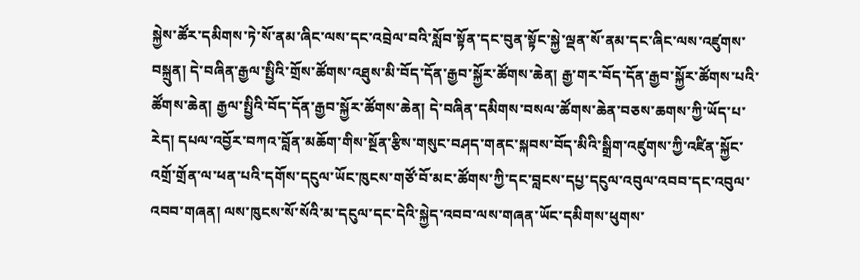སྐྱེས་ཚོར་དམིགས་ཏེ་སོ་ནམ་ཞིང་ལས་དང་འབྲེལ་བའི་སློབ་སྟོན་དང་བུན་སྟོང་སྐྱེ་ལྡན་སོ་ནམ་དང་ཞིང་ལས་འཛུགས་བསྐྲུན། དེ་བཞིན་རྒྱལ་སྤྱིའི་གྲོས་ཚོགས་འཐུས་མི་བོད་དོན་རྒྱབ་སྐྱོར་ཚོགས་ཆེན། རྒྱ་གར་བོད་དོན་རྒྱབ་སྐྱོར་ཚོགས་པའི་ཚོགས་ཆེན། རྒྱལ་སྤྱིའི་བོད་དོན་རྒྱབ་སྐྱོར་ཚོགས་ཆེན། དེ་བཞིན་དམིགས་བསལ་ཚོགས་ཆེན་བཅས་ཆགས་ཀྱི་ཡོད་པ་རེད། དཔལ་འབྱོར་བཀའ་བློན་མཆོག་གིས་སྔོན་རྩིས་གསུང་བཤད་གནང་སྐབས་བོད་མིའི་སྒྲིག་འཛུགས་ཀྱི་འཛིན་སྐྱོང་འགྲོ་གྲོན་ལ་ཕན་པའི་དགོས་དངུལ་ཡོང་ཁུངས་གཙོ་བོ་མང་ཚོགས་ཀྱི་དང་བླངས་དཔྱ་དངུལ་འབུལ་འབབ་དང་འབུལ་འབབ་གཞན། ལས་ཁུངས་སོ་སོའི་མ་དངུལ་དང་དེའི་སྐྱེད་འབབ་ལས་གཞན་ཡོང་དམིགས་ཕུགས་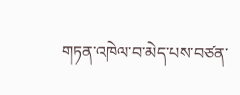གཏན་འཁེལ་བ་མེད་པས་བཙན་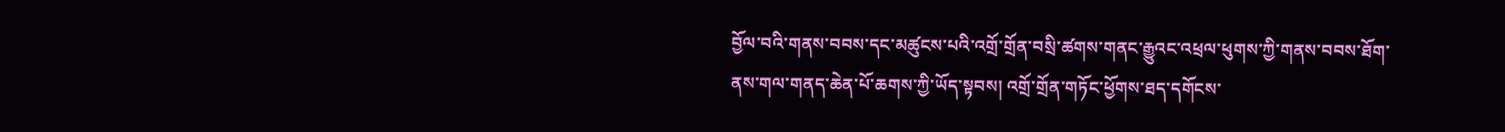བྱོལ་བའི་གནས་བབས་དང་མཚུངས་པའི་འགྲོ་གྲོན་བསྲི་ཚགས་གནང་རྒྱུའང་འཕྲལ་ཕུགས་ཀྱི་གནས་བབས་ཐོག་ནས་གལ་གནད་ཆེན་པོ་ཆགས་ཀྱི་ཡོད་སྟབས། འགྲོ་གྲོན་གཏོང་ཕྱོགས་ཐད་དགོངས་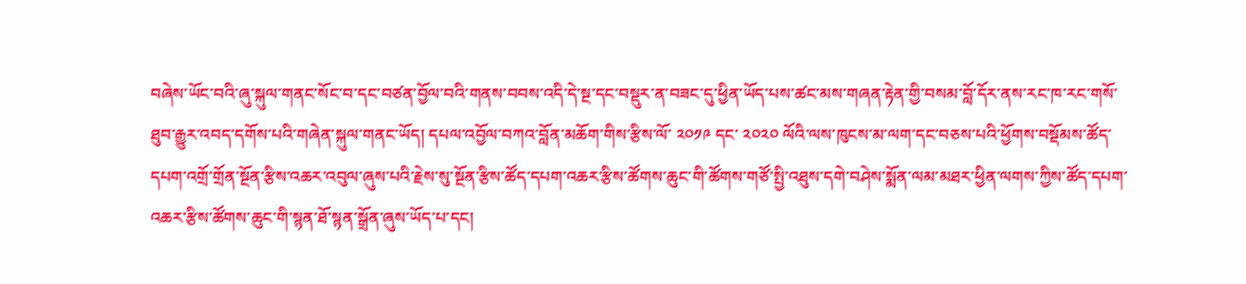བཞེས་ཡོང་བའི་ཞུ་སྐུལ་གནང་སོང་བ་དང་བཙན་བྱོལ་བའི་གནས་བབས་འདི་དེ་སྔ་དང་བསྡུར་ན་བཟང་དུ་ཕྱིན་ཡོད་པས་ཚང་མས་གཞན་རྟེན་གྱི་བསམ་བློ་དོར་ནས་རང་ཁ་རང་གསོ་ཐུབ་རྒྱུར་འབད་དགོས་པའི་གཞེན་སྐུལ་གནང་ཡོད། དཔལ་འབྱོལ་བཀའ་བློན་མཆོག་གིས་རྩིས་ལོ་ ༢༠༡༩ དང་ ༢༠༢༠ ལོའི་ལས་ཁུངས་མ་ལག་དང་བཅས་པའི་ཕྱོགས་བསྡོམས་ཚོད་དཔག་འགྲོ་གྲོན་སྔོན་རྩིས་འཆར་འབུལ་ཞུས་པའི་རྗེས་སུ་སྔོན་རྩིས་ཚོད་དཔག་འཆར་རྩིས་ཚོགས་ཆུང་གི་ཚོགས་གཙོ་སྤྱི་འཐུས་དགེ་བཤེས་སྨོན་ལམ་མཐར་ཕྱིན་ལགས་ཀྱིས་ཚོད་དཔག་འཆར་རྩིས་ཚོགས་ཆུང་གི་སྙན་ཐོ་སྙན་སྒྲོན་ཞུས་ཡོད་པ་དང།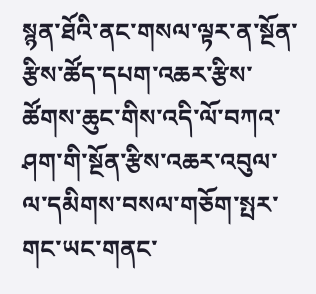སྙན་ཐོའི་ནང་གསལ་ལྟར་ན་སྔོན་རྩིས་ཚོད་དཔག་འཆར་རྩིས་ཚོགས་ཆུང་གིས་འདི་ལོ་བཀའ་ཤག་གི་སྔོན་རྩིས་འཆར་འབུལ་ལ་དམིགས་བསལ་གཅོག་སྤར་གང་ཡང་གནང་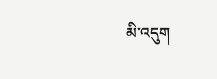མི་འདུག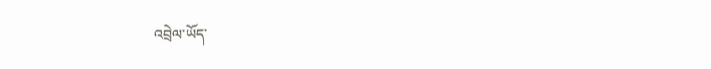འབྲེལ་ཡོད་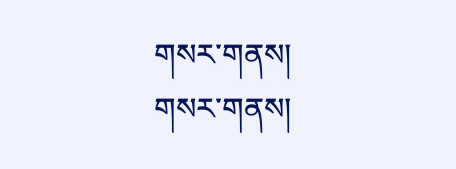གསར་གནས།
གསར་གནས།